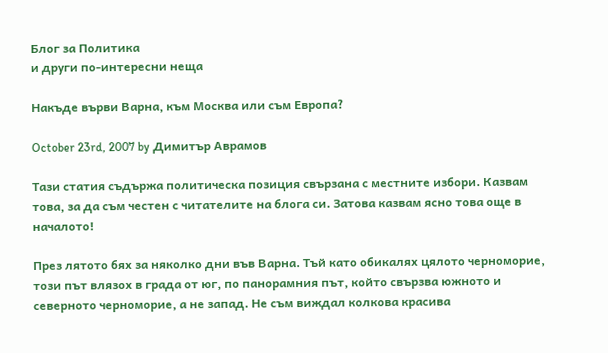Блог за Политика
и други по-интересни неща

Накъде върви Варна, към Москва или съм Европа?

October 23rd, 2007 by Димитър Аврамов

Тази статия съдържа политическа позиция свързана с местните избори. Казвам това, за да съм честен с читателите на блога си. Затова казвам ясно това още в началото!

През лятото бях за няколко дни във Варна. Тъй като обикалях цялото черноморие, този път влязох в града от юг, по панорамния път, който свързва южното и северното черноморие, а не запад. Не съм виждал колкова красива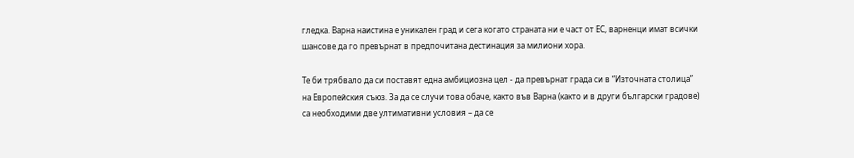гледка. Варна наистина е уникален град и сега когато страната ни е част от ЕС, варненци имат всички шансове да го превърнат в предпочитана дестинация за милиони хора.

Те би трябвало да си поставят една амбициозна цел - да превърнат града си в “Източната столица” на Европейския съюз. За да се случи това обаче, както във Варна (както и в други български градове) са необходими две ултимативни условия – да се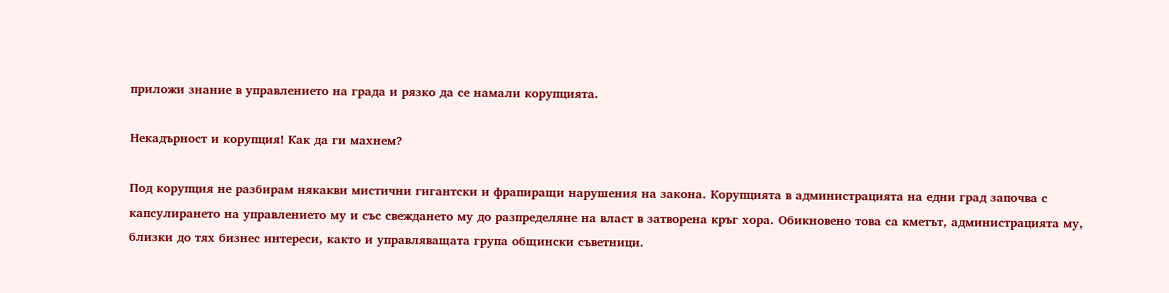приложи знание в управлението на града и рязко да се намали корупцията.

Некадърност и корупция! Как да ги махнем?

Под корупция не разбирам някакви мистични гигантски и фрапиращи нарушения на закона. Корупцията в администрацията на едни град започва с капсулирането на управлението му и със свеждането му до разпределяне на власт в затворена кръг хора. Обикновено това са кметът, администрацията му, близки до тях бизнес интереси, както и управляващата група общински съветници.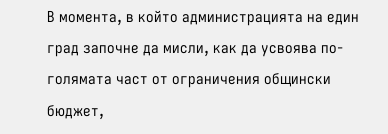В момента, в който администрацията на един град започне да мисли, как да усвоява по-голямата част от ограничения общински бюджет,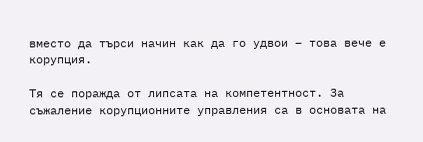вместо да търси начин как да го удвои – това вече е корупция.

Тя се поражда от липсата на компетентност. За съжаление корупционните управления са в основата на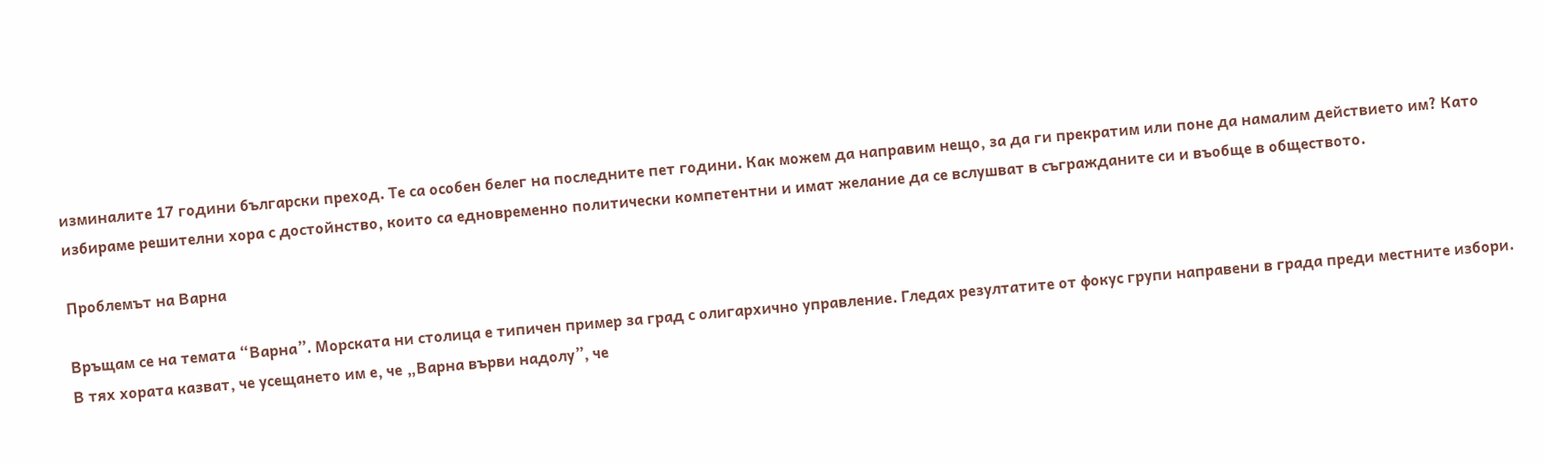изминалите 17 години български преход. Те са особен белег на последните пет години. Как можем да направим нещо, за да ги прекратим или поне да намалим действието им? Като избираме решителни хора с достойнство, които са едновременно политически компетентни и имат желание да се вслушват в съгражданите си и въобще в обществото.

Проблемът на Варна

Връщам се на темата “Варна”. Морската ни столица е типичен пример за град с олигархично управление. Гледах резултатите от фокус групи направени в града преди местните избори. В тях хората казват, че усещането им е, че „Варна върви надолу”, че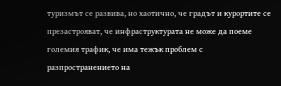туризмът се развива, но хаотично, че градът и курортите се презастрояват, че инфраструктурата не може да поеме големия трафик, че има тежък проблем с разпространението на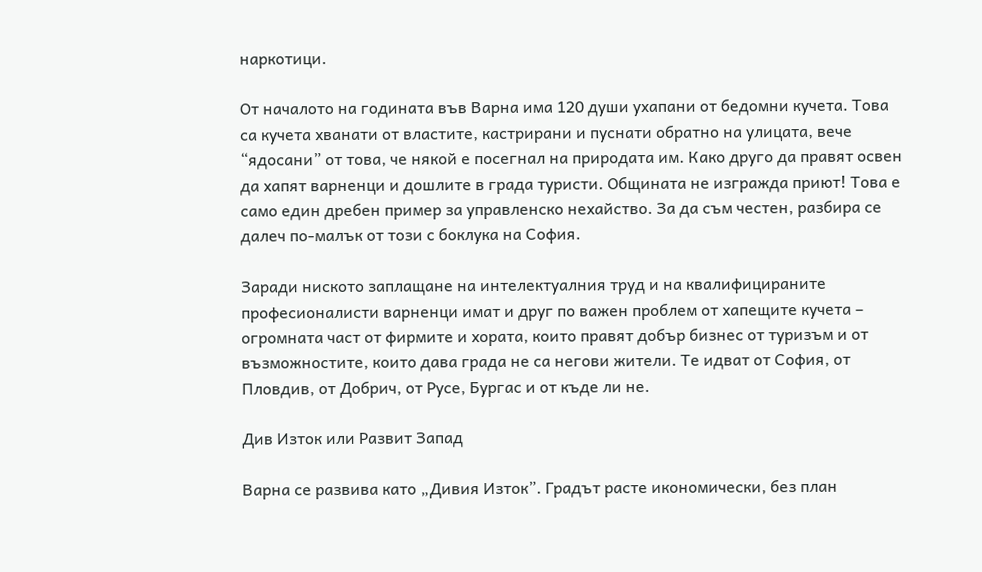наркотици.

От началото на годината във Варна има 120 души ухапани от бедомни кучета. Това са кучета хванати от властите, кастрирани и пуснати обратно на улицата, вече “ядосани” от това, че някой е посегнал на природата им. Како друго да правят освен да хапят варненци и дошлите в града туристи. Общината не изгражда приют! Това е само един дребен пример за управленско нехайство. За да съм честен, разбира се далеч по-малък от този с боклука на София.

Заради ниското заплащане на интелектуалния труд и на квалифицираните професионалисти варненци имат и друг по важен проблем от хапещите кучета – огромната част от фирмите и хората, които правят добър бизнес от туризъм и от възможностите, които дава града не са негови жители. Те идват от София, от Пловдив, от Добрич, от Русе, Бургас и от къде ли не.

Див Изток или Развит Запад

Варна се развива като „Дивия Изток”. Градът расте икономически, без план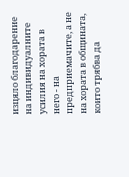изцяло благодарение на индивидуалните усилия на хората в него - на предприемачите, а не на хората в общината, които трябва да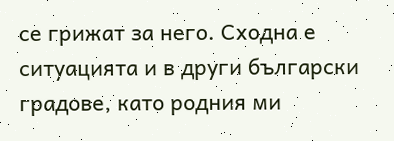се грижат за него. Сходна е ситуацията и в други български градове, като родния ми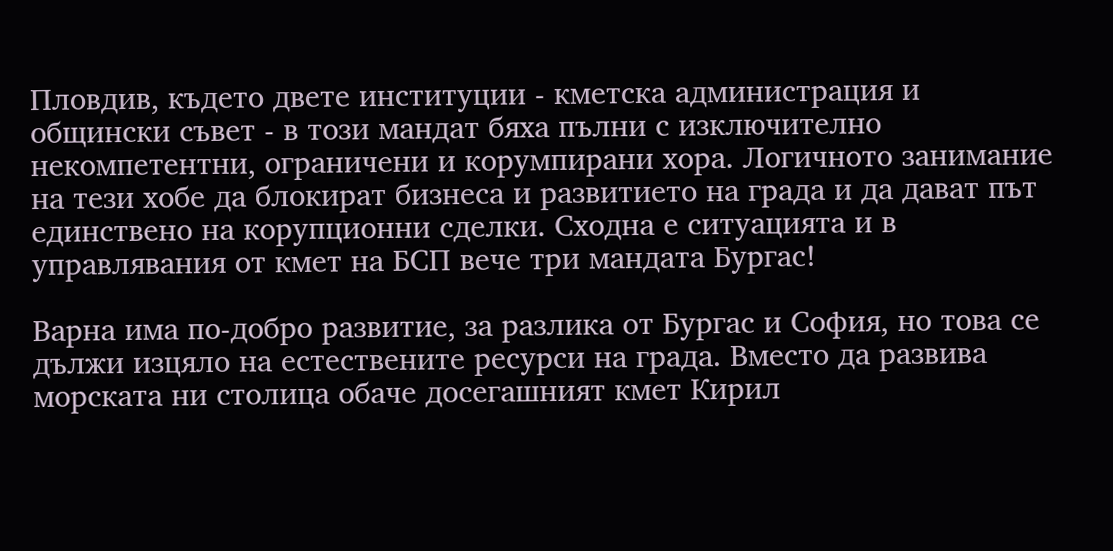Пловдив, където двете институции - кметска администрация и общински съвет - в този мандат бяха пълни с изключително некомпетентни, ограничени и корумпирани хора. Логичното занимание на тези хобе да блокират бизнеса и развитието на града и да дават път единствено на корупционни сделки. Сходна е ситуацията и в управлявания от кмет на БСП вече три мандата Бургас!

Варна има по-добро развитие, за разлика от Бургас и София, но това се дължи изцяло на естествените ресурси на града. Вместо да развива морската ни столица обаче досегашният кмет Кирил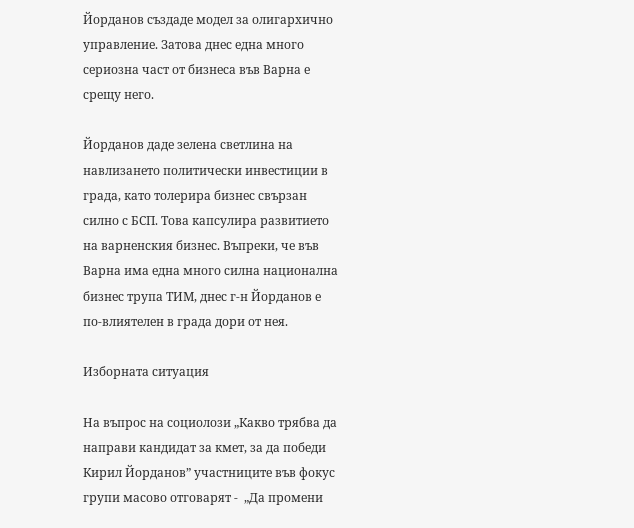Йорданов създаде модел за олигархично управление. Затова днес една много сериозна част от бизнеса във Варна е срещу него.

Йорданов даде зелена светлина на навлизането политически инвестиции в града, като толерира бизнес свързан силно с БСП. Това капсулира развитието на варненския бизнес. Въпреки, че във Варна има една много силна национална бизнес трупа ТИМ, днес г-н Йорданов е по-влиятелен в града дори от нея.

Изборната ситуация

На въпрос на социолози „Какво трябва да направи кандидат за кмет, за да победи Кирил Йорданов” участниците във фокус групи масово отговарят -  „Да промени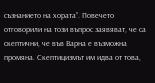съзнанието на хората”. Повечето отговорили на този въпрос заявяват, че са скептични, че във Варна е възможна промяна. Скептицизмът им идва от това,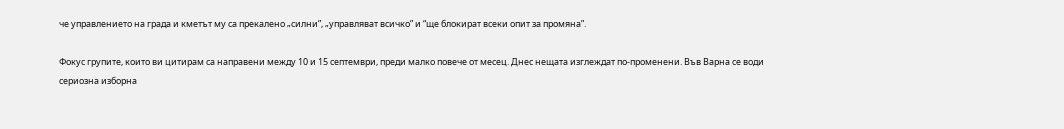че управлението на града и кметът му са прекалено „силни”, „управляват всичко” и “ще блокират всеки опит за промяна”.

Фокус групите, които ви цитирам са направени между 10 и 15 септември, преди малко повече от месец. Днес нещата изглеждат по-променени. Във Варна се води сериозна изборна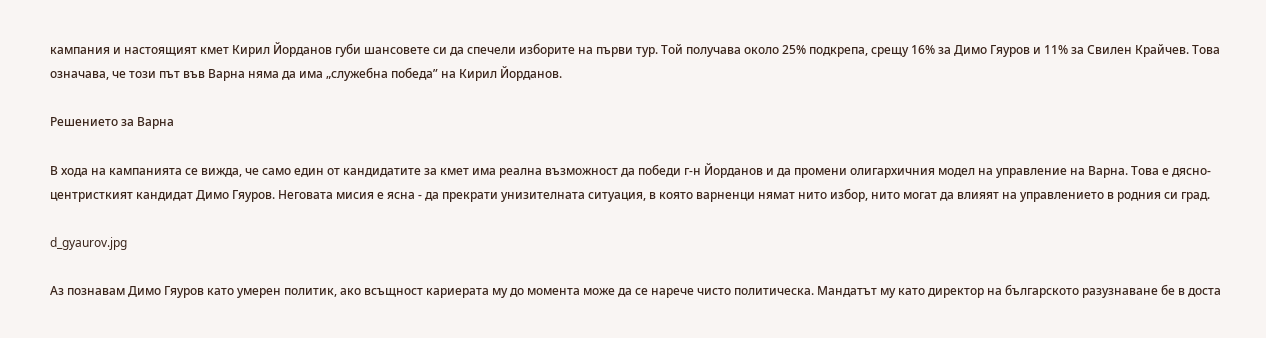кампания и настоящият кмет Кирил Йорданов губи шансовете си да спечели изборите на първи тур. Той получава около 25% подкрепа, срещу 16% за Димо Гяуров и 11% за Свилен Крайчев. Това означава, че този път във Варна няма да има „служебна победа” на Кирил Йорданов.

Решението за Варна

В хода на кампанията се вижда, че само един от кандидатите за кмет има реална възможност да победи г-н Йорданов и да промени олигархичния модел на управление на Варна. Това е дясно-центристкият кандидат Димо Гяуров. Неговата мисия е ясна - да прекрати унизителната ситуация, в която варненци нямат нито избор, нито могат да влияят на управлението в родния си град.

d_gyaurov.jpg

Аз познавам Димо Гяуров като умерен политик, ако всъщност кариерата му до момента може да се нарече чисто политическа. Мандатът му като директор на българското разузнаване бе в доста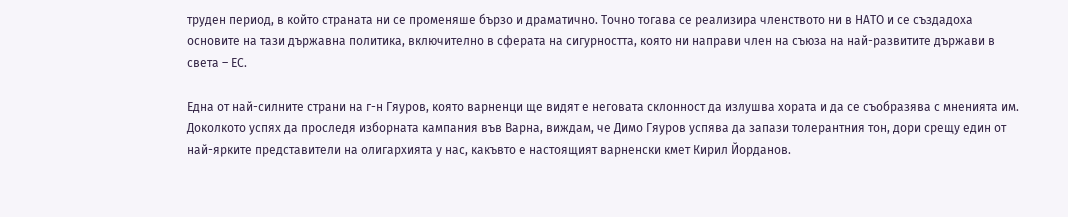труден период, в който страната ни се променяше бързо и драматично. Точно тогава се реализира членството ни в НАТО и се създадоха основите на тази държавна политика, включително в сферата на сигурността, която ни направи член на съюза на най-развитите държави в света – ЕС.

Една от най-силните страни на г-н Гяуров, която варненци ще видят е неговата склонност да излушва хората и да се съобразява с мненията им. Доколкото успях да проследя изборната кампания във Варна, виждам, че Димо Гяуров успява да запази толерантния тон, дори срещу един от най-ярките представители на олигархията у нас, какъвто е настоящият варненски кмет Кирил Йорданов.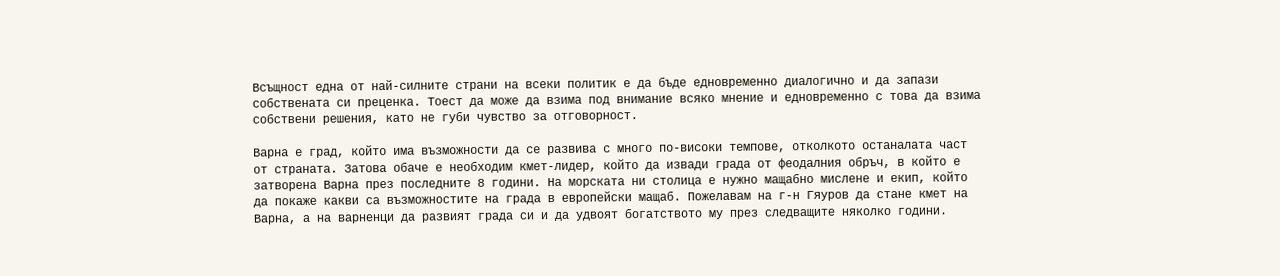Всъщност една от най-силните страни на всеки политик е да бъде едновременно диалогично и да запази собствената си преценка. Тоест да може да взима под внимание всяко мнение и едновременно с това да взима собствени решения, като не губи чувство за отговорност.

Варна е град, който има възможности да се развива с много по-високи темпове, отколкото останалата част от страната. Затова обаче е необходим кмет-лидер, който да извади града от феодалния обръч, в който е затворена Варна през последните 8 години. На морската ни столица е нужно мащабно мислене и екип, който да покаже какви са възможностите на града в европейски мащаб. Пожелавам на г-н Гяуров да стане кмет на Варна, а на варненци да развият града си и да удвоят богатството му през следващите няколко години.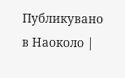Публикувано в Наоколо |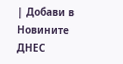| Добави в Новините ДНЕС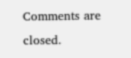Comments are closed.